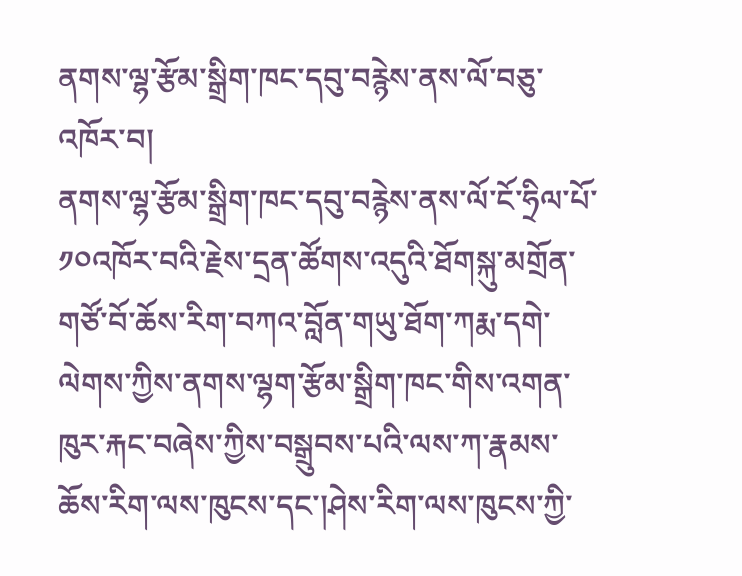ནགས་ལྷ་རྩོམ་སྒྲིག་ཁང་དབུ་བརྙེས་ནས་ལོ་བཅུ་འཁོར་བ།
ནགས་ལྷ་རྩོམ་སྒྲིག་ཁང་དབུ་བརྙེས་ནས་ལོ་ངོ་ཧྲིལ་པོ་༡༠འཁོར་བའི་རྗེས་དྲན་ཚོགས་འདུའི་ཐོགསྐུ་མགྲོན་གཙོ་བོ་ཆོས་རིག་བཀའ་བློན་གཡུ་ཐོག་ཀརྨ་དགེ་ལེགས་ཀྱིས་ནགས་ལྷག་རྩོམ་སྒྲིག་ཁང་གིས་འགན་ཁུར་རྐང་བཞེས་ཀྱིས་བསྒྲུབས་པའི་ལས་ཀ་རྣམས་ཆོས་རིག་ལས་ཁུངས་དང་།ཤེས་རིག་ལས་ཁུངས་ཀྱི་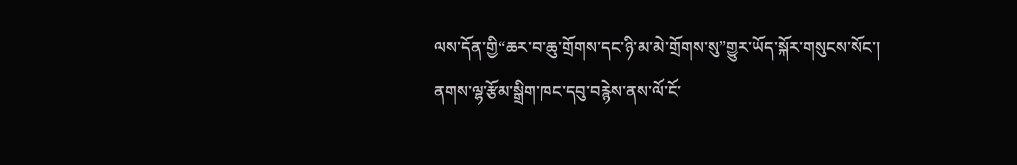ལས་དོན་གྱི“ཆར་བ་ཆུ་གྲོགས་དང་ཉི་མ་མེ་གྲོགས་སུ”གྱུར་ཡོད་སྐོར་གསུངས་སོང་།
ནགས་ལྷ་རྩོམ་སྒྲིག་ཁང་དབུ་བརྙེས་ནས་ལོ་ངོ་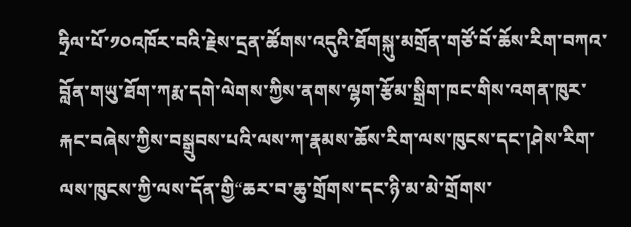ཧྲིལ་པོ་༡༠འཁོར་བའི་རྗེས་དྲན་ཚོགས་འདུའི་ཐོགསྐུ་མགྲོན་གཙོ་བོ་ཆོས་རིག་བཀའ་བློན་གཡུ་ཐོག་ཀརྨ་དགེ་ལེགས་ཀྱིས་ནགས་ལྷག་རྩོམ་སྒྲིག་ཁང་གིས་འགན་ཁུར་རྐང་བཞེས་ཀྱིས་བསྒྲུབས་པའི་ལས་ཀ་རྣམས་ཆོས་རིག་ལས་ཁུངས་དང་།ཤེས་རིག་ལས་ཁུངས་ཀྱི་ལས་དོན་གྱི“ཆར་བ་ཆུ་གྲོགས་དང་ཉི་མ་མེ་གྲོགས་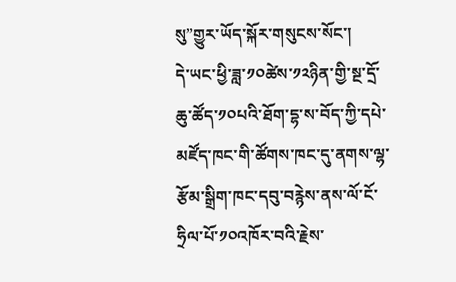སུ”གྱུར་ཡོད་སྐོར་གསུངས་སོང་།
དེ་ཡང་ཕྱི་ཟླ་༡༠ཚེས་༡༢ཉིན་གྱི་སྔ་དྲོ་ཆུ་ཚོད་༡༠པའི་ཐོག་དྷ་ས་བོད་ཀྱི་དཔེ་མཛོད་ཁང་གི་ཚོགས་ཁང་དུ་ནགས་ལྷ་རྩོམ་སྒྲིག་ཁང་དབུ་བརྙེས་ནས་ལོ་ངོ་ཧྲིལ་པོ་༡༠འཁོར་བའི་རྗེས་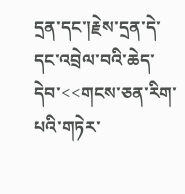དྲན་དང་།རྗེས་དྲན་དེ་དང་འབྲེལ་བའི་ཆེད་དེབ་<<གངས་ཅན་རིག་པའི་གཏེར་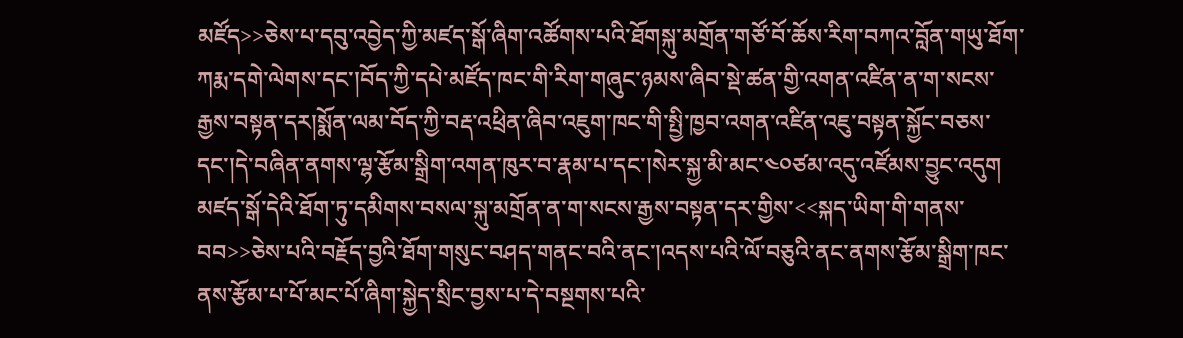མཛོད>>ཅེས་པ་དབུ་འབྱེད་ཀྱི་མཛད་སྒོ་ཞིག་འཚོགས་པའི་ཐོགསྐུ་མགྲོན་གཙོ་བོ་ཆོས་རིག་བཀའ་བློན་གཡུ་ཐོག་ཀརྨ་དགེ་ལེགས་དང་།བོད་ཀྱི་དཔེ་མཛོད་ཁང་གི་རིག་གཞུང་ཉམས་ཞིབ་སྡེ་ཚན་གྱི་འགན་འཛིན་ན་ག་སངས་རྒྱས་བསྟན་དར།སྨོན་ལམ་བོད་ཀྱི་བརྡ་འཕྲིན་ཞིབ་འཇུག་ཁང་གི་སྤྱི་ཁྱབ་འགན་འཛིན་འཇུ་བསྟན་སྐྱོང་བཅས་དང་།དེ་བཞིན་ནགས་ལྷ་རྩོམ་སྒྲིག་འགན་ཁུར་བ་རྣམ་པ་དང་།སེར་སྐྱ་མི་མང་༤༠ཙམ་འདུ་འཛོམས་བྱུང་འདུག
མཛད་སྒོ་དེའི་ཐོག་ཏུ་དམིགས་བསལ་སྐུ་མགྲོན་ན་ག་སངས་རྒྱས་བསྟན་དར་གྱིས་<<སྐད་ཡིག་གི་གནས་བབ>>ཅེས་པའི་བརྗོད་བྱའི་ཐོག་གསུང་བཤད་གནང་བའི་ནང་།འདས་པའི་ལོ་བཅུའི་ནང་ནགས་རྩོམ་སྒྲིག་ཁང་ནས་རྩོམ་པ་པོ་མང་པོ་ཞིག་སྐྱེད་སྲིང་བྱས་པ་དེ་བསྔགས་པའི་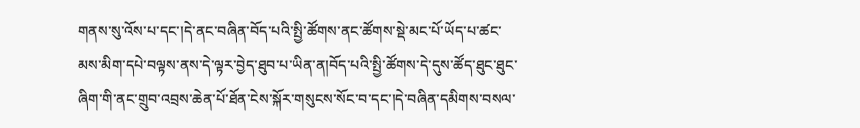གནས་སུ་འོས་པ་དང་།དེ་ནང་བཞིན་བོད་པའི་སྤྱི་ཚོགས་ནང་ཚོགས་སྡེ་མང་པོ་ཡོད་པ་ཚང་མས་མིག་དཔེ་བལྟས་ནས་དེ་ལྟར་བྱེད་ཐུབ་པ་ཡིན་ན།བོད་པའི་སྤྱི་ཚོགས་དེ་དུས་ཚོད་ཐུང་ཐུང་ཞིག་གི་ནང་གྲུབ་འབྲས་ཆེན་པོ་ཐོན་ངེས་སྐོར་གསུངས་སོང་བ་དང་།དེ་བཞིན་དམིགས་བསལ་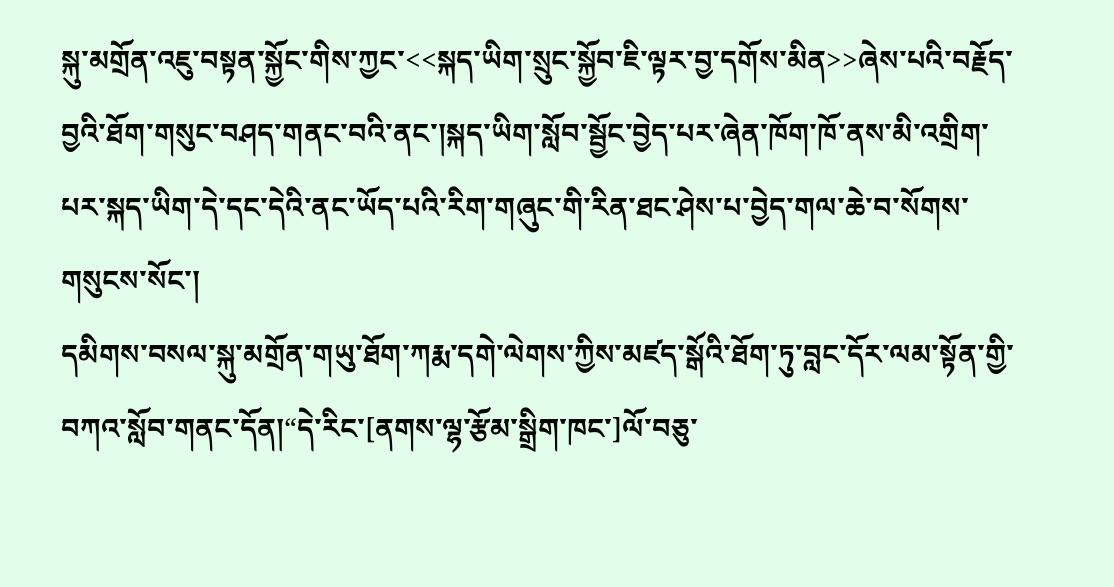སྐུ་མགྲོན་འཇུ་བསྟན་སྐྱོང་གིས་ཀྱང་<<སྐད་ཡིག་སྲུང་སྐྱོབ་ཇི་ལྟར་བྱ་དགོས་མིན>>ཞེས་པའི་བརྗོད་བྱའི་ཐོག་གསུང་བཤད་གནང་བའི་ནང་།སྐད་ཡིག་སློབ་སྦྱོང་བྱེད་པར་ཞེན་ཁོག་ཁོ་ནས་མི་འགྲིག་པར་སྐད་ཡིག་དེ་དང་དེའི་ནང་ཡོད་པའི་རིག་གཞུང་གི་རིན་ཐང་ཤེས་པ་བྱེད་གལ་ཆེ་བ་སོགས་གསུངས་སོང་།
དམིགས་བསལ་སྐུ་མགྲོན་གཡུ་ཐོག་ཀརྨ་དགེ་ལེགས་ཀྱིས་མཛད་སྒོའི་ཐོག་ཏུ་བླང་དོར་ལམ་སྟོན་གྱི་བཀའ་སློབ་གནང་དོན།“དེ་རིང་[ནགས་ལྷ་རྩོམ་སྒྲིག་ཁང་]ལོ་བཅུ་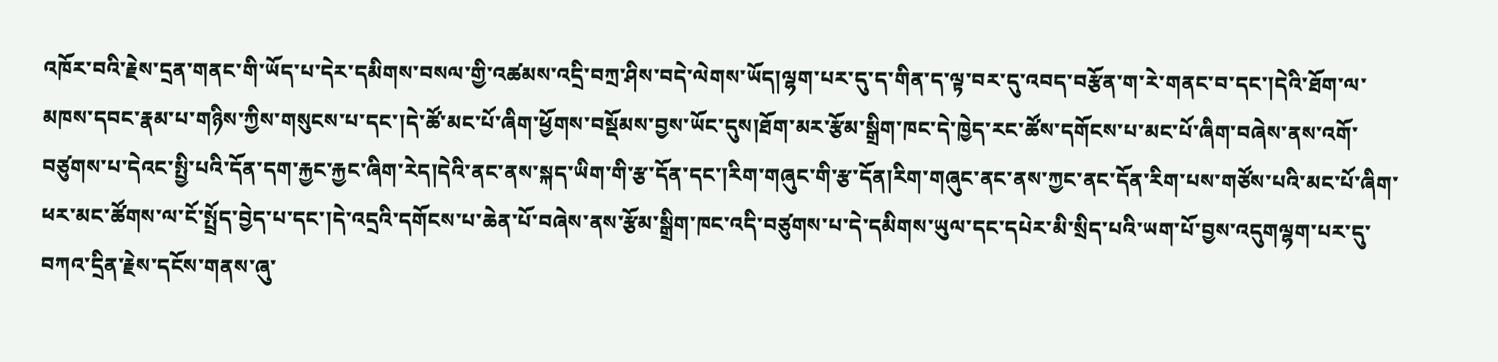འཁོར་བའི་རྗེས་དྲན་གནང་གི་ཡོད་པ་དེར་དམིགས་བསལ་གྱི་འཚམས་འདྲི་བཀྲ་ཤིས་བདེ་ལེགས་ཡོད།ལྷག་པར་དུ་ད་གིན་ད་ལྟ་བར་དུ་འབད་བརྩོན་ག་རེ་གནང་བ་དང་།དེའི་ཐོག་ལ་མཁས་དབང་རྣམ་པ་གཉིས་ཀྱིས་གསུངས་པ་དང་།དེ་ཚོ་མང་པོ་ཞིག་ཕྱོགས་བསྡོམས་བྱས་ཡོང་དུས།ཐོག་མར་རྩོམ་སྒྲིག་ཁང་དེ་ཁྱེད་རང་ཚོས་དགོངས་པ་མང་པོ་ཞིག་བཞེས་ནས་འགོ་བཙུགས་པ་དེའང་སྤྱི་པའི་དོན་དག་རྐྱང་རྐྱང་ཞིག་རེད།དེའི་ནང་ནས་སྐད་ཡིག་གི་རྩ་དོན་དང་།རིག་གཞུང་གི་རྩ་དོན།རིག་གཞུང་ནང་ནས་ཀྱང་ནང་དོན་རིག་པས་གཙོས་པའི་མང་པོ་ཞིག་ཕར་མང་ཚོགས་ལ་ངོ་སྤྲོད་བྱེད་པ་དང་།དེ་འདྲའི་དགོངས་པ་ཆེན་པོ་བཞེས་ནས་རྩོམ་སྒྲིག་ཁང་འདི་བཙུགས་པ་དེ་དམིགས་ཡུལ་དང་དཔེར་མི་སྲིད་པའི་ཡག་པོ་བྱས་འདུགལྷག་པར་དུ་བཀའ་དྲིན་རྗེས་དངོས་གནས་ཞུ་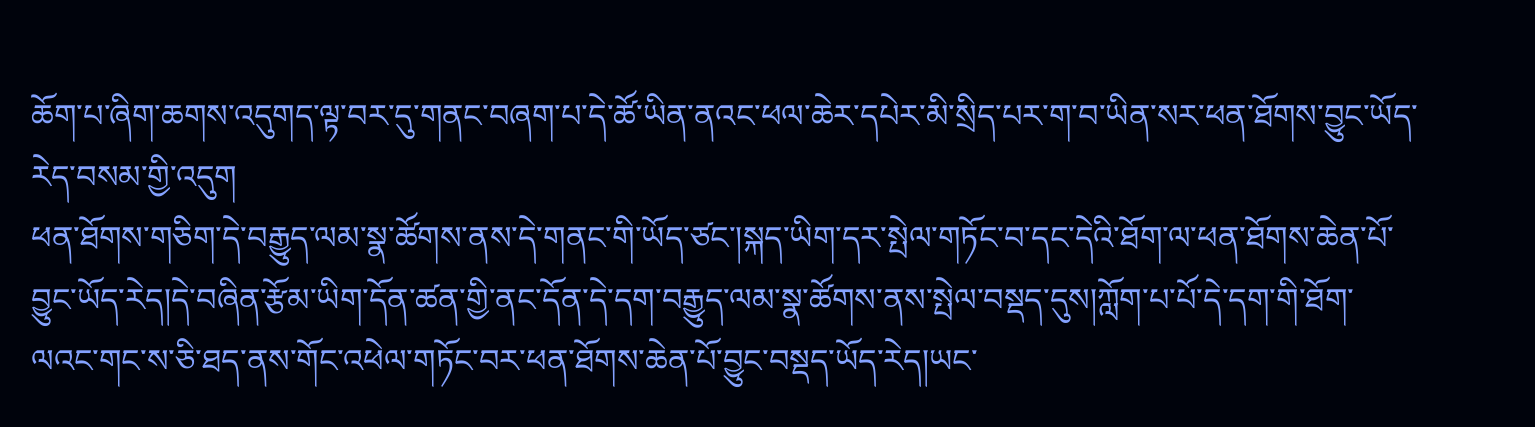ཆོག་པ་ཞིག་ཆགས་འདུགད་ལྟ་བར་དུ་གནང་བཞག་པ་དེ་ཚོ་ཡིན་ནའང་ཕལ་ཆེར་དཔེར་མི་སྲིད་པར་ག་བ་ཡིན་སར་ཕན་ཐོགས་བྱུང་ཡོད་རེད་བསམ་གྱི་འདུག
ཕན་ཐོགས་གཅིག་དེ་བརྒྱུད་ལམ་སྣ་ཚོགས་ནས་དེ་གནང་གི་ཡོད་ཙང་།སྐད་ཡིག་དར་སྤེལ་གཏོང་བ་དང་དེའི་ཐོག་ལ་ཕན་ཐོགས་ཆེན་པོ་བྱུང་ཡོད་རེད།དེ་བཞིན་རྩོམ་ཡིག་དོན་ཚན་གྱི་ནང་དོན་དེ་དག་བརྒྱུད་ལམ་སྣ་ཚོགས་ནས་སྤེལ་བསྡད་དུས།ཀློག་པ་པོ་དེ་དག་གི་ཐོག་ལའང་གང་ས་ཅི་ཐད་ནས་གོང་འཕེལ་གཏོང་བར་ཕན་ཐོགས་ཆེན་པོ་བྱུང་བསྡད་ཡོད་རེད།ཡང་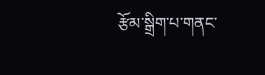རྩོམ་སྒྲིག་པ་གནང་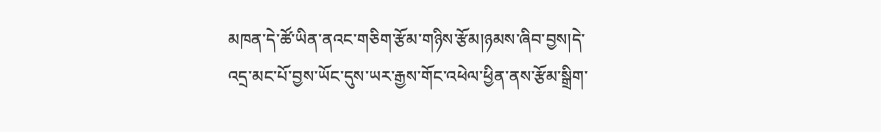མཁན་དེ་ཚོ་ཡིན་ནའང་གཅིག་རྩོམ་གཉིས་རྩོམ།ཉམས་ཞིབ་བྱས།དེ་འདྲ་མང་པོ་བྱས་ཡོང་དུས་ཡར་རྒྱས་གོང་འཕེལ་ཕྱིན་ནས་རྩོམ་སྒྲིག་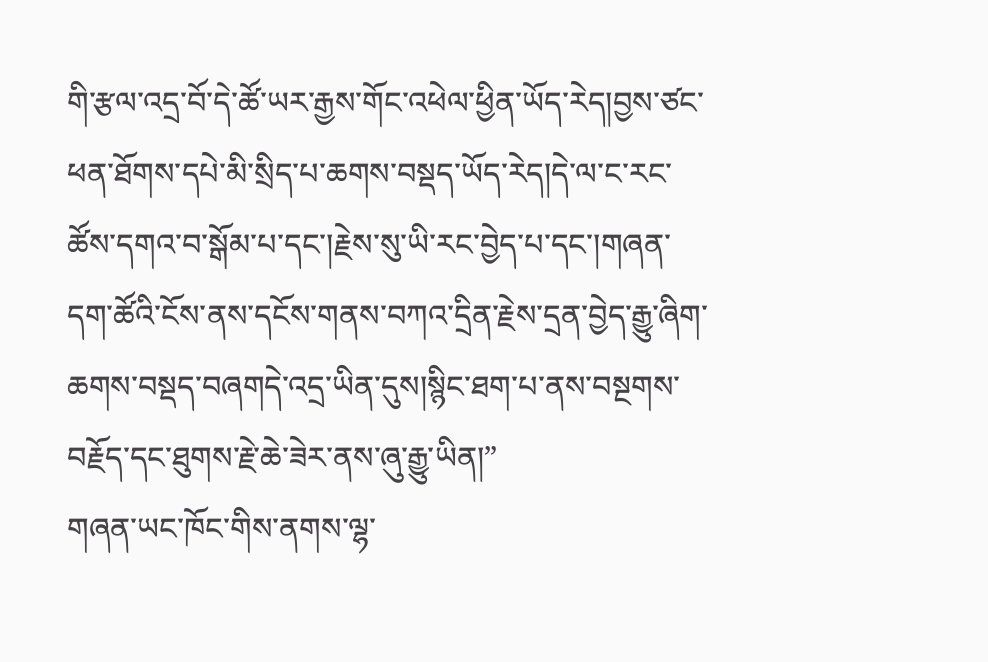གི་རྩལ་འདྲ་བོ་དེ་ཚོ་ཡར་རྒྱས་གོང་འཕེལ་ཕྱིན་ཡོད་རེད།བྱས་ཙང་ཕན་ཐོགས་དཔེ་མི་སྲིད་པ་ཆགས་བསྡད་ཡོད་རེད།དེ་ལ་ང་རང་ཚོས་དགའ་བ་སྒོམ་པ་དང་།རྗེས་སུ་ཡི་རང་བྱེད་པ་དང་།གཞན་དག་ཚོའི་ངོས་ནས་དངོས་གནས་བཀའ་དྲིན་རྗེས་དྲན་བྱེད་རྒྱུ་ཞིག་ཆགས་བསྡད་བཞགདེ་འདྲ་ཡིན་དུས།སྙིང་ཐག་པ་ནས་བསྔགས་བརྗོད་དང་ཐུགས་རྗེ་ཆེ་ཟེར་ནས་ཞུ་རྒྱུ་ཡིན།”
གཞན་ཡང་ཁོང་གིས་ནགས་ལྷ་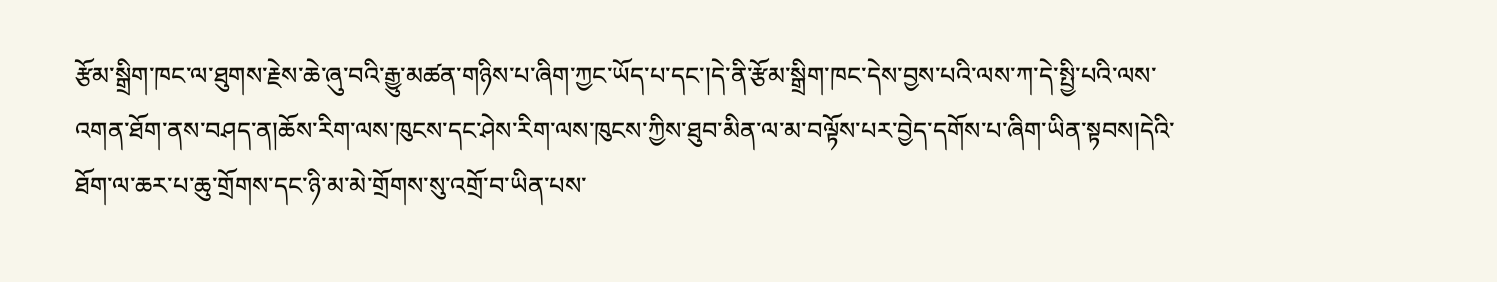རྩོམ་སྒྲིག་ཁང་ལ་ཐུགས་རྗེས་ཆེ་ཞུ་བའི་རྒྱུ་མཚན་གཉིས་པ་ཞིག་ཀྱང་ཡོད་པ་དང་།དེ་ནི་རྩོམ་སྒྲིག་ཁང་དེས་བྱས་པའི་ལས་ཀ་དེ་སྤྱི་པའི་ལས་འགན་ཐོག་ནས་བཤད་ན།ཆོས་རིག་ལས་ཁུངས་དང་ཤེས་རིག་ལས་ཁུངས་ཀྱིས་ཐུབ་མིན་ལ་མ་བལྟོས་པར་བྱེད་དགོས་པ་ཞིག་ཡིན་སྟབས།དེའི་ཐོག་ལ་ཆར་པ་ཆུ་གྲོགས་དང་ཉི་མ་མེ་གྲོགས་སུ་འགྲོ་བ་ཡིན་པས་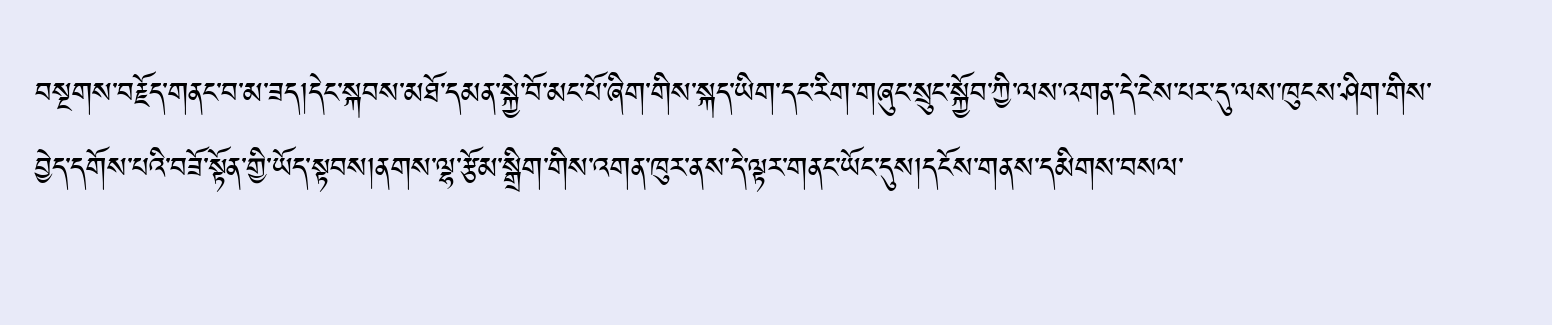བསྔགས་བརྗོད་གནང་བ་མ་ཟད།དེང་སྐབས་མཐོ་དམན་སྐྱེ་བོ་མང་པོ་ཞིག་གིས་སྐད་ཡིག་དང་རིག་གཞུང་སྲུང་སྐྱོབ་ཀྱི་ལས་འགན་དེ་ངེས་པར་དུ་ལས་ཁུངས་ཤིག་གིས་བྱེད་དགོས་པའི་བཟོ་སྟོན་གྱི་ཡོད་སྟབས།ནགས་ལྷ་རྩོམ་སྒྲིག་གིས་འགན་ཁུར་ནས་དེ་ལྟར་གནང་ཡོང་དུས།དངོས་གནས་དམིགས་བསལ་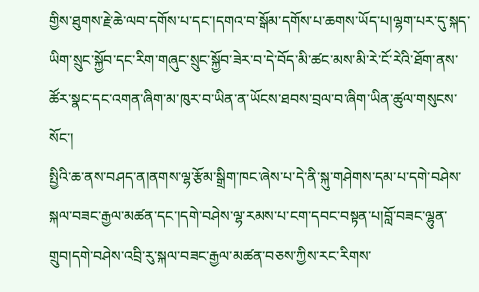གྱིས་ཐུགས་རྗེ་ཆེ་ལབ་དགོས་པ་དང་།དགའ་བ་སྒོམ་དགོས་པ་ཆགས་ཡོད་པ།ལྷག་པར་དུ་སྐད་ཡིག་སྲུང་སྐྱོབ་དང་རིག་གཞུང་སྲུང་སྐྱོབ་ཟེར་བ་དེ་བོད་མི་ཚང་མས་མི་རེ་ངོ་རེའི་ཐོག་ནས་ཚོར་སྣང་དང་འགན་ཞིག་མ་ཁུར་བ་ཡིན་ན་ཡོངས་ཐབས་བྲལ་བ་ཞིག་ཡིན་ཚུལ་གསུངས་སོང་།
སྤྱིའི་ཆ་ནས་བཤད་ན།ནགས་ལྷ་རྩོམ་སྒྲིག་ཁང་ཞེས་པ་དེ་ནི་སྐུ་གཤེགས་དམ་པ་དགེ་བཤེས་སྐལ་བཟང་རྒྱལ་མཚན་དང་།དགེ་བཤེས་ལྷ་རམས་པ་ངག་དབང་བསྟན་པ།བློ་བཟང་ལྷུན་གྲུབ།དགེ་བཤེས་འབྲི་རུ་སྐལ་བཟང་རྒྱལ་མཚན་བཅས་ཀྱིས་རང་རིགས་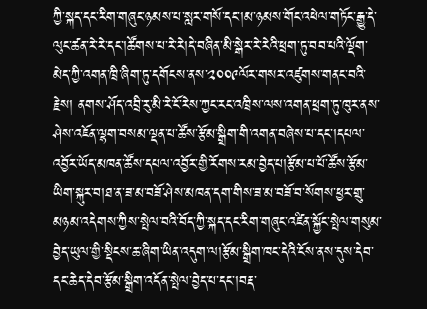ཀྱི་སྐད་དང་རིག་གཞུང་ཉམས་པ་སླར་གསོ་དང་།མ་ཉམས་གོང་འཕེལ་གཏོང་རྒྱུ་དེ་ལུང་ཚན་རེ་རེ་དང་།ཚོགས་པ་རེ་རེ།དེ་བཞིན་མི་སྒེར་རེ་རེའི་ཕྲག་ཏུ་བབ་པའི་ལྡོག་མེད་ཀྱི་འགན་ཁྲི་ཞིག་ཏུ་དགོངས་ནས་༢༠༠༩ལོར་གསར་འཛུགས་གནང་བའི་རྗེས། ནགས་ཤོད་འབྲི་རུ་མི་རེ་ངོ་རེས་ཀྱང་རང་འཁྲིས་ལས་འགན་ཕྲག་ཏུ་ཁུར་ནས་ཤེས་འཇོན་ལྷག་བསམ་ལྡན་པ་ཚོས་རྩོམ་སྒྲིག་གི་འགན་བཞེས་པ་དང་།དཔལ་འབྱོར་ཡོད་མཁན་ཚོས་དཔལ་འབྱོར་གྱི་རོགས་རམ་བྱེད་པ།རྩོམ་པ་པོ་ཚོས་རྩོམ་ཡིག་སྐུར་བ།ཐ་ན་ཟ་མ་བཟོ་ཤེས་མཁན་དག་གིས་ཟ་མ་བཟོ་བ་སོགས་ཕྱར་གྲུ་མཉམ་འདེགས་ཀྱིས་སྤེལ་བའི་བོད་ཀྱི་སྐད་དང་རིག་གཞུང་འཛིན་སྐྱོང་སྤེལ་གསུམ་བྱེད་ཡུལ་གྱི་སྡིངས་ཆ་ཞིག་ཡིན་འདུག་ལ།རྩོམ་སྒྲིག་ཁང་དེའི་ངོས་ནས་དུས་དེབ་དང་ཆེད་དེབ་རྩོམ་སྒྲིག་འདོན་སྤེལ་བྱེད་པ་དང་།བརྡ་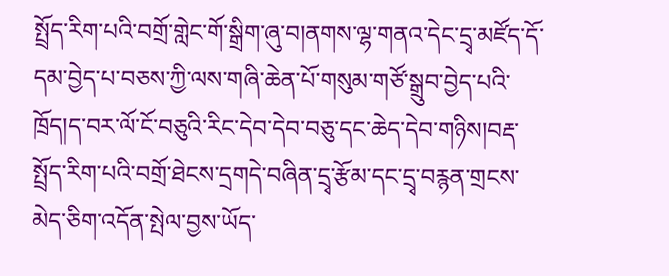སྤྲོད་རིག་པའི་བགྲོ་གླེང་གོ་སྒྲིག་ཞུ་བ།ནགས་ལྷ་གནའ་དེང་དྲྭ་མཛོད་དོ་དམ་བྱེད་པ་བཅས་ཀྱི་ལས་གཞི་ཆེན་པོ་གསུམ་གཙོ་སྒྲུབ་བྱེད་པའི་ཁྲོད།ད་བར་ལོ་ངོ་བཅུའི་རིང་དེབ་དེབ་བཅུ་དང་ཆེད་དེབ་གཉིས།བརྡ་སྤྲོད་རིག་པའི་བགྲོ་ཐེངས་དྲགདེ་བཞིན་དྲྭ་རྩོམ་དང་དྲྭ་བརྙན་གྲངས་མེད་ཅིག་འདོན་སྤེལ་བྱས་ཡོད་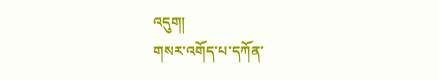འདུག།
གསར་འགོད་པ་དཀོན་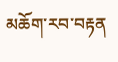མཆོག་རབ་བརྟན